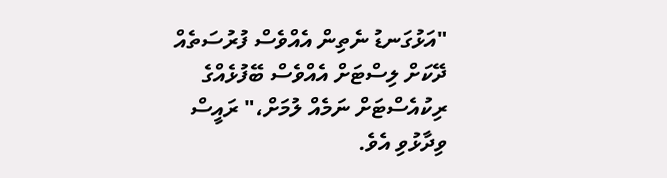"އަޅުގަނޑު ނެތިން އެއްވެސް ފުރުސަތެއް ދޭކަށް ލިސްޓަށް އެއްވެސް ބޭފުޅެއްގެ ރިކުއެސްޓަށް ނަމެއް ލުމަށް،" ރައީސް ވިދާޅުވި އެވެ.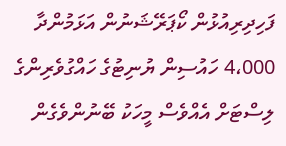ފަހިދިރިއުޅުން ކޯޕަރޭޝަނުން އަޅަމުންދާ 4،000 ހައުސިން ޔުނިޓުގެ ހައްގުވެރިންގެ ލިސްޓަށް އެއްވެސް މީހަކު ބޭނުންވެގެން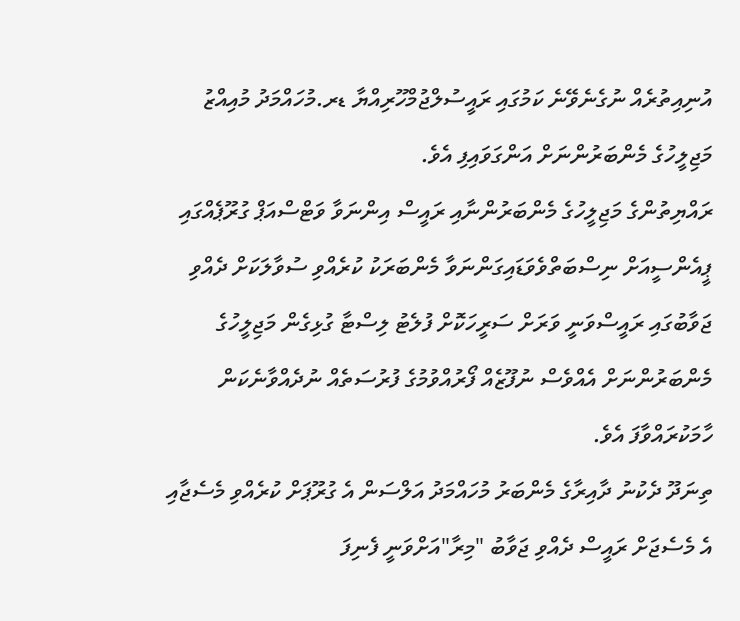އުނިއިތުރެއް ނުގެނެވޭނެ ކަމުގައި ރައީސުލްޖުމްހޫރިއްޔާ ޑރ.މުހައްމަދު މުއިއްޒު މަޖިލީހުގެ މެންބަރުންނަށް އަންގަވައިފި އެވެ.
ރައްޔިތުންގެ މަޖިލީހުގެ މެންބަރުންނާއި ރައީސް އިންނަވާ ވަޓްސްއަޕް ގުރޫޕެއްގައި ޕީއެންސީއަށް ނިސްބަތްވެވަޑައިގަންނަވާ މެންބަރަކު ކުރެއްވި ސުވާލަކަށް ދެއްވި ޖަވާބުގައި ރައީސްވަނީ ވަރަށް ސަރީހަކޮށް ފުލެޓު ލިސްޓާ ގުޅިގެން މަޖިލީހުގެ މެންބަރުންނަށް އެއްވެސް ނުފޫޒެއް ފޯރުއްވުމުގެ ފުރުސަތެއް ނުދެއްވާނެކަން ހާމަކުރައްވާފަ އެވެ.
ތިނަދޫ ދެކުނު ދާއިރާގެ މެންބަރު މުހައްމަދު އަލްސަން އެ ގުރޫޕަށް ކުރެއްވި މެސެޖާއި އެ މެސެޖަށް ރައީސް ދެއްވި ޖަވާބު "މިރާ"އަށްވަނީ ފެނިފަ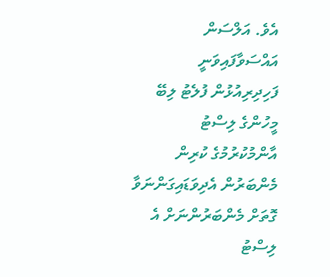އެވެ. އަލްސަން އައްސަވާފައިވަނީ ފަހިދިރިއުޅުން ފުލެޓު ލިބޭ މީހުންގެ ލިސްޓު އާންމުކުރުމުގެ ކުރިން މެންބަރުން އެދިވަޑައިގަންނަވާ ގޮތަށް މެންބަރުންނަށް އެ ލިސްޓު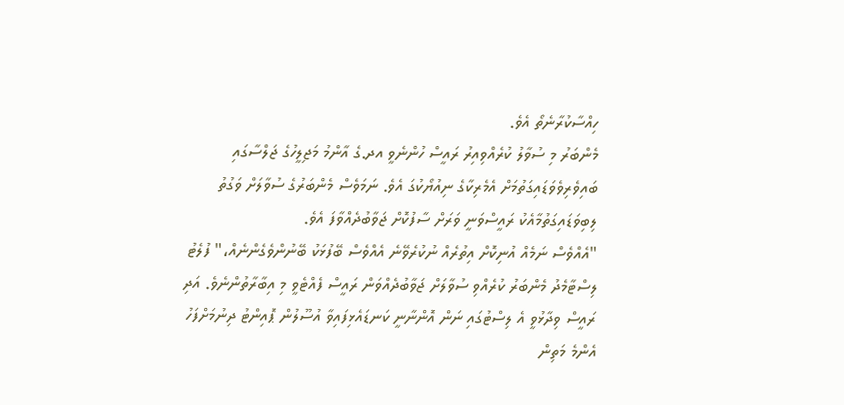ހިއްސާކުރާނެތޯ އެވެ.
މެންބަރު މި ސުވާލު ކުރެއްވިއިރު ރައީސް ހުންނެވީ އދ.ގެ އާންމު މަޖިލީހުގެ ޖަލްސާގައި ބައިވެރިވެވަޑައިގަތުމަށް އެމެރިކާގެ ނިއުޔޯކުގަ އެވެ. ނަމަވެސް މެންބަރުގެ ސުވާލަށް ވަގުތު ލިބިވަޑައިގަތުމާއެކު ރައީސްވަނީ ވަރަށް ސާފުކޮށް ޖަވާބުދެއްވާފަ އެވެ.
"އެއްވެސް ނަމެއް އުނިކޮށް އިތުރެއް ނުކުރެވޭނެ އެއްވެސް ބޭފުޅަކު ބޭނުންވެގެންނެއް،" ފުލެޓު ލިސްޓާމެދު މެންބަރު ކުރެއްވި ސުވާލަށް ޖަވާބުދެއްވަން ރައީސް ފެއްޓެވީ މި އިބާރާތުންނެވެ. އަދި ރައީސް ވިދާޅުވީ އެ ލިސްޓުގައި ނަން އޮންނާނީ ކަނޑައެޅިފައިވާ އުސޫލުން ޕޮއިންޓު ދިނުމަށްފަހު އެންމެ މަތިން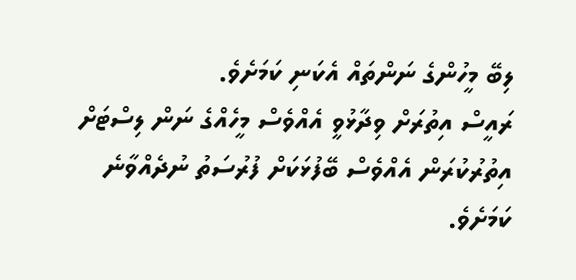ލިބޭ މީހުންގެ ނަންތައް އެކަނި ކަމަށެވެ.
ރައީސް އިތުރަށް ވިދާޅުވީ އެއްވެސް މީހެއްގެ ނަން ލިސްޓަށް އިތުރުކުރަން އެއްވެސް ބޭފުޅަކަށް ފުރުސަތު ނުދެއްވާނެ ކަމަށެވެ.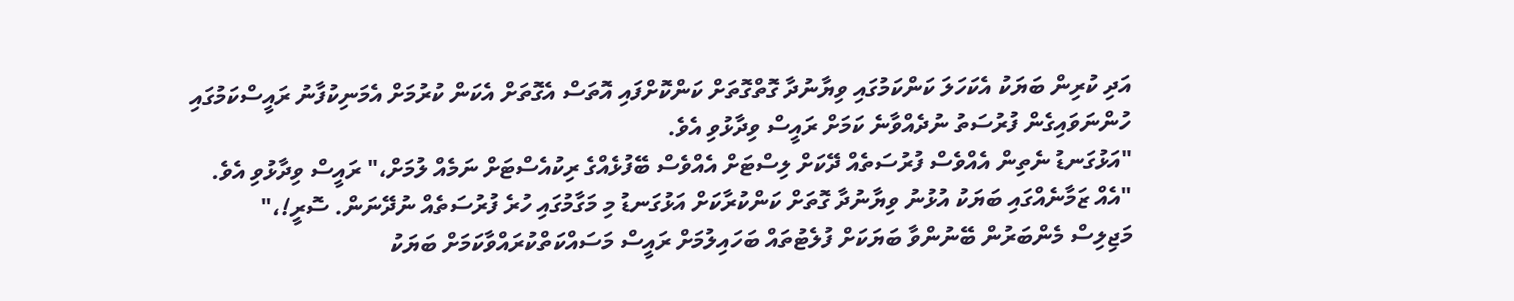އަދި ކުރިން ބަޔަކު އެކަހަލަ ކަންކަމުގައި ވިޔާނުދާ ގޮތްގޮތަށް ކަންކޮށްފައި އޮތަސް އެގޮތަށް އެކަން ކުރުމަށް އެމަނިކުފާނު ރައީސްކަމުގައި ހުންނަވައިގެން ފުރުސަތު ނުދެއްވާނެ ކަމަށް ރައީސް ވިދާޅުވި އެވެ.
"އަޅުގަނޑު ނެތިން އެއްވެސް ފުރުސަތެއް ދޭކަށް ލިސްޓަށް އެއްވެސް ބޭފުޅެއްގެ ރިކުއެސްޓަށް ނަމެއް ލުމަށް،" ރައީސް ވިދާޅުވި އެވެ.
"އެއް ޒަމާނެއްގައި ބަޔަކު އުޅުނު ވިޔާނުދާ ގޮތަށް ކަންކުރާކަށް އަޅުގަނޑު މި މަގާމުގައި ހުރެ ފުރުސަތެއް ނުދޭނަން. ސޮރީ!،"
މަޖިލިސް މެންބަރުން ބޭނުންވާ ބަޔަކަށް ފުލެޓުތައް ބަހައިލުމަށް ރައީސް މަސައްކަތްކުރައްވާކަމަށް ބަޔަކު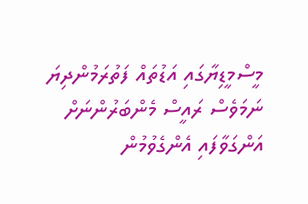މީސްމީޑިޔާގައި އަޑުތައް ފަތުރަމުންދިޔަ ނަމަވެސް ރައީސް މެންބަރުންނަށް އަންގަވާފައި އެންގެވުމުން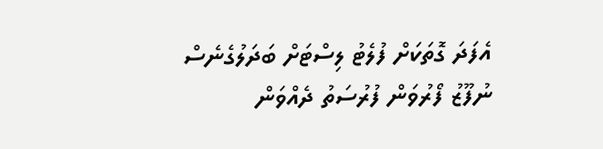އެފަދަ ގޮތަކަށް ފުލެޓު ލިސްޓަށް ބަދަލުގެނެސް ނުފޫޒު ފޯރުވަން ފުރުސަތު ދެއްވަން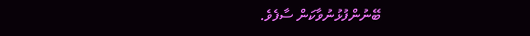ބޭނުންފުޅުނުވާކަން ސާފެވެ.